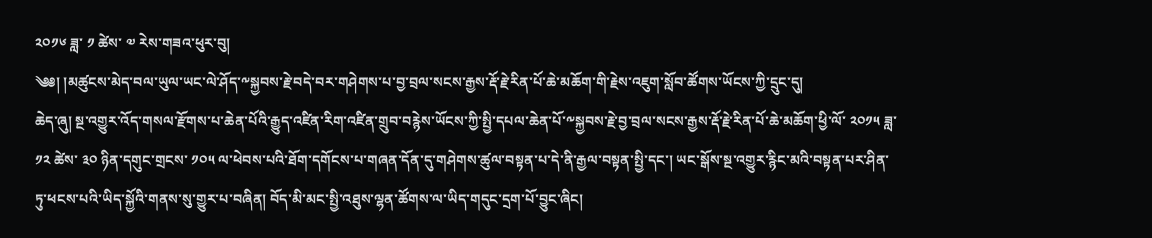༢༠༡༦ ཟླ་ ༡ ཚེས་ ༧ རེས་གཟའ་ཕུར་བུ།
༄༅། །མཚུངས་མེད་བལ་ཡུལ་ཡང་ལེ་ཤོད་༸སྐྱབས་རྗེ་བདེ་བར་གཤེགས་པ་བྱ་བྲལ་སངས་རྒྱས་རྡོ་རྗེ་རིན་པོ་ཆེ་མཆོག་གི་རྗེས་འཇུག་སློབ་ཚོགས་ཡོངས་ཀྱི་དྲུང་དུ།
ཆེད་ཞུ། སྔ་འགྱུར་འོད་གསལ་རྫོགས་པ་ཆེན་པོའི་རྒྱུད་འཛིན་རིག་འཛིན་གྲུབ་བརྙེས་ཡོངས་ཀྱི་སྤྱི་དཔལ་ཆེན་པོ་༸སྐྱབས་རྗེ་བྱ་བྲལ་སངས་རྒྱས་རྡོ་རྗེ་རིན་པོ་ཆེ་མཆོག་ཕྱི་ལོ་ ༢༠༡༥ ཟླ་ ༡༢ ཚེས་ ༣༠ ཉིན་དགུང་གྲངས་ ༡༠༥ ལ་ཕེབས་པའི་ཐོག་དགོངས་པ་གཞན་དོན་དུ་གཤེགས་ཚུལ་བསྟན་པ་དེ་ནི་རྒྱལ་བསྟན་སྤྱི་དང་། ཡང་སྒོས་སྔ་འགྱུར་རྙིང་མའི་བསྟན་པར་ཤིན་ཏུ་ཕངས་པའི་ཡིད་སྐྱོའི་གནས་སུ་གྱུར་པ་བཞིན། བོད་མི་མང་སྤྱི་འཐུས་ལྷན་ཚོགས་ལ་ཡིད་གདུང་དྲག་པོ་བྱུང་ཞིང།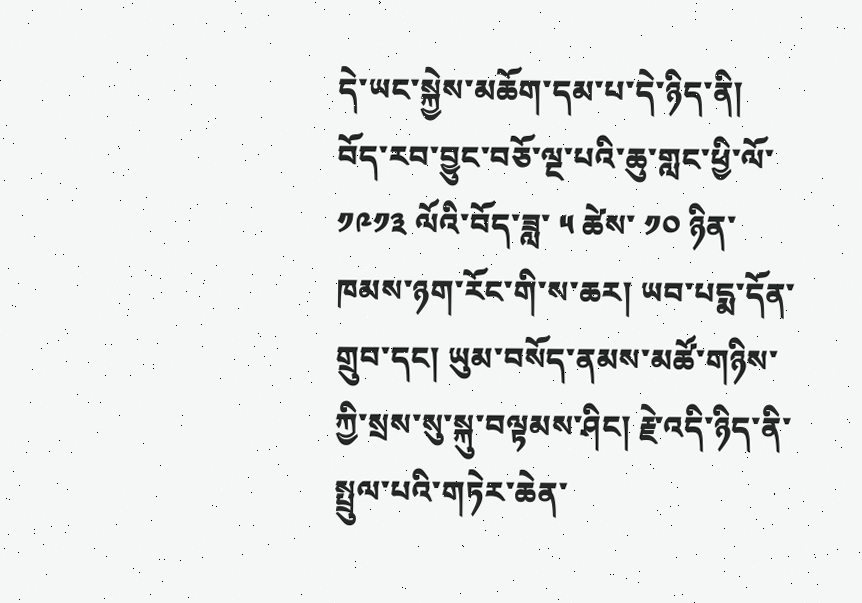དེ་ཡང་སྐྱེས་མཆོག་དམ་པ་དེ་ཉིད་ནི། བོད་རབ་བྱུང་བཅོ་ལྔ་པའི་ཆུ་གླང་ཕྱི་ལོ་ ༡༩༡༣ ལོའི་བོད་ཟླ་ ༥ ཚེས་ ༡༠ ཉིན་ཁམས་ཉག་རོང་གི་ས་ཆར། ཡབ་པདྨ་དོན་གྲུབ་དང། ཡུམ་བསོད་ནམས་མཚོ་གཉིས་ཀྱི་སྲས་སུ་སྐུ་བལྟམས་ཤིང། རྗེ་འདི་ཉིད་ནི་སྤྲུལ་པའི་གཏེར་ཆེན་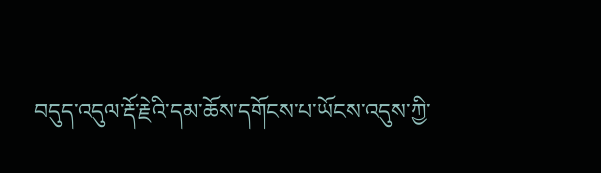བདུད་འདུལ་རྡོ་རྗེའི་དམ་ཆོས་དགོངས་པ་ཡོངས་འདུས་ཀྱི་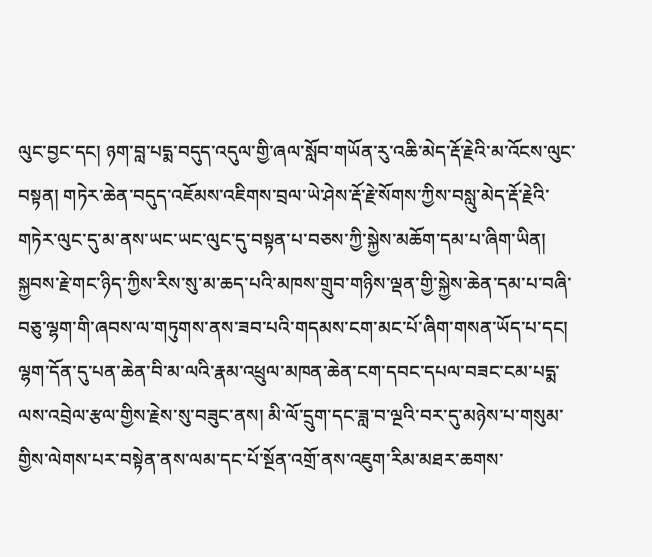ལུང་བྱང་དང། ཉག་བླ་པདྨ་བདུད་འདུལ་གྱི་ཞལ་སློབ་གཡོན་རུ་འཆི་མེད་རྡོ་རྗེའི་མ་འོངས་ལུང་བསྟན། གཏེར་ཆེན་བདུད་འཇོམས་འཇིགས་བྲལ་ཡེ་ཤེས་རྡོ་རྗེ་སོགས་ཀྱིས་བསླུ་མེད་རྡོ་རྗེའི་གཏེར་ལུང་དུ་མ་ནས་ཡང་ཡང་ལུང་དུ་བསྟན་པ་བཅས་ཀྱི་སྐྱེས་མཆོག་དམ་པ་ཞིག་ཡིན།
སྐྱབས་རྗེ་གང་ཉིད་ཀྱིས་རིས་སུ་མ་ཆད་པའི་མཁས་གྲུབ་གཉིས་ལྡན་གྱི་སྐྱེས་ཆེན་དམ་པ་བཞི་བཅུ་ལྷག་གི་ཞབས་ལ་གཏུགས་ནས་ཟབ་པའི་གདམས་ངག་མང་པོ་ཞིག་གསན་ཡོད་པ་དང། ལྷག་དོན་དུ་པན་ཆེན་བི་མ་ལའི་རྣམ་འཕྲུལ་མཁན་ཆེན་ངག་དབང་དཔལ་བཟང་ངམ་པདྨ་ལས་འབྲེལ་རྩལ་གྱིས་རྗེས་སུ་བཟུང་ནས། མི་ལོ་དྲུག་དང་ཟླ་བ་ལྔའི་བར་དུ་མཉེས་པ་གསུམ་གྱིས་ལེགས་པར་བསྟེན་ནས་ལམ་དང་པོ་སྔོན་འགྲོ་ནས་འཇུག་རིམ་མཐར་ཆགས་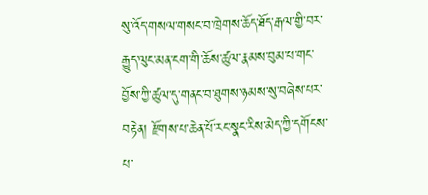སུ་འོད་གསལ་གསང་བ་ཁྲེགས་ཆོད་ཐོད་རྒལ་གྱི་བར་རྒྱུད་ལུང་མན་ངག་གི་ཆོས་ཚུལ་རྣམས་བུམ་པ་གང་བྱོས་ཀྱི་ཚུལ་དུ་གནང་བ་ཐུགས་ཉམས་སུ་བཞེས་པར་བརྟེན། རྫོགས་པ་ཆེན་པོ་རང་སྣང་རིས་མེད་ཀྱི་དགོངས་པ་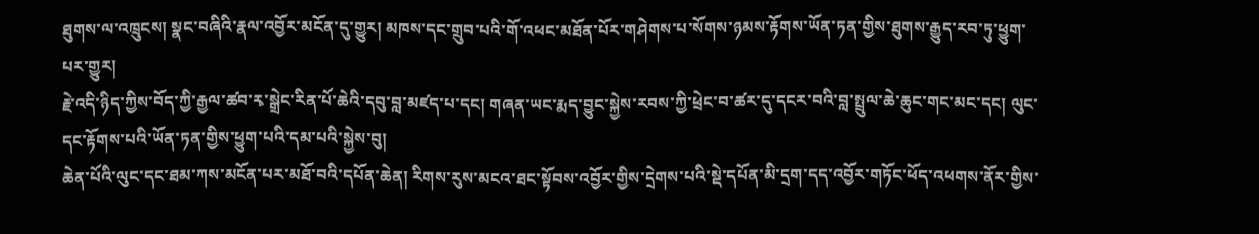ཐུགས་ལ་འཁྲུངས། སྣང་བཞིའི་རྣལ་འབྱོར་མངོན་དུ་གྱུར། མཁས་དང་གྲུབ་པའི་གོ་འཕང་མཐོན་པོར་གཤེགས་པ་སོགས་ཉམས་རྟོགས་ཡོན་ཏན་གྱིས་ཐུགས་རྒྱུད་རབ་ཏུ་ཕྱུག་པར་གྱུར།
རྗེ་འདི་ཉིད་ཀྱིས་བོད་ཀྱི་རྒྱལ་ཚབ་རྭ་སྒྲེང་རིན་པོ་ཆེའི་དབུ་བླ་མཛད་པ་དང། གཞན་ཡང་རྨད་བྱུང་སྐྱེས་རབས་ཀྱི་ཕྲེང་བ་ཚར་དུ་དངར་བའི་བླ་སྤྲུལ་ཆེ་ཆུང་གང་མང་དང། ལུང་དང་རྟོགས་པའི་ཡོན་ཏན་གྱིས་ཕྱུག་པའི་དམ་པའི་སྐྱེས་བུ།
ཆེན་པོའི་ལུང་དང་ཐམ་ཀས་མངོན་པར་མཐོ་བའི་དཔོན་ཆེན། རིགས་རུས་མངའ་ཐང་སྟོབས་འབྱོར་གྱིས་དྲེགས་པའི་སྡེ་དཔོན་མི་དྲག་དད་འབྱོར་གཏོང་ཕོད་འཕགས་ནོར་གྱིས་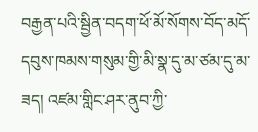བརྒྱན་པའི་སྦྱིན་བདག་ཕོ་མོ་སོགས་བོད་མདོ་དབུས་ཁམས་གསུམ་གྱི་མི་སྣ་དུ་མ་ཙམ་དུ་མ་ཟད། འཛམ་གླིང་ཤར་ནུབ་ཀྱི་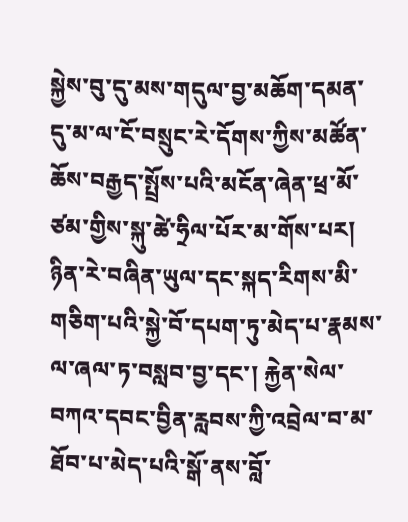སྐྱེས་བུ་དུ་མས་གདུལ་བྱ་མཆོག་དམན་དུ་མ་ལ་ངོ་བསྲུང་རེ་དོགས་ཀྱིས་མཚོན་ཆོས་བརྒྱད་སྤྲོས་པའི་མངོན་ཞེན་ཕྲ་མོ་ཙམ་གྱིས་སྐུ་ཚེ་ཧྲིལ་པོར་མ་གོས་པར། ཉིན་རེ་བཞིན་ཡུལ་དང་སྐད་རིགས་མི་གཅིག་པའི་སྐྱེ་བོ་དཔག་ཏུ་མེད་པ་རྣམས་ལ་ཞལ་ཏ་བསླབ་བྱ་དང་། རྐྱེན་སེལ་བཀའ་དབང་བྱིན་རླབས་ཀྱི་འབྲེལ་བ་མ་ཐོབ་པ་མེད་པའི་སྒོ་ནས་བློ་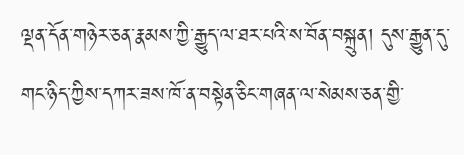ལྡན་དོན་གཉེར་ཅན་རྣམས་ཀྱི་རྒྱུད་ལ་ཐར་པའི་ས་བོན་བསྐྲུན། དུས་རྒྱུན་དུ་གང་ཉིད་ཀྱིས་དཀར་ཟས་ཁོ་ན་བསྟེན་ཅིང་གཞན་ལ་སེམས་ཅན་གྱི་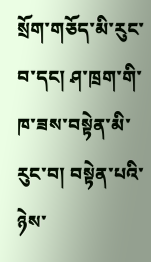སྲོག་གཅོད་མི་རུང་བ་དང། ཤ་ཁྲག་གི་ཁ་ཟས་བསྟེན་མི་རུང་བ། བསྟེན་པའི་ཉེས་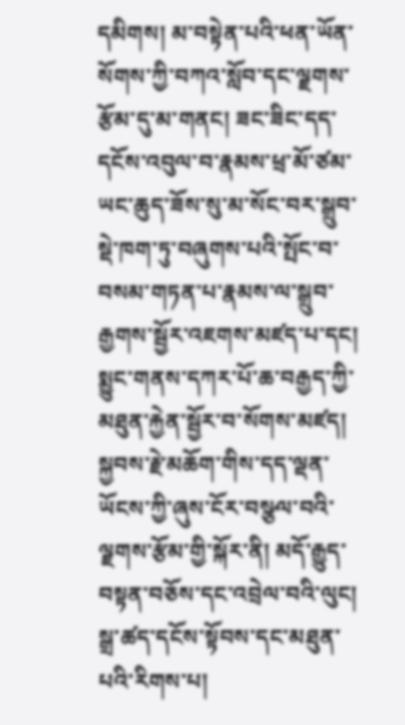དམིགས། མ་བསྟེན་པའི་ཕན་ཡོན་སོགས་ཀྱི་བཀའ་སློབ་དང་ལྗགས་རྩོམ་དུ་མ་གནང། ཟང་ཟིང་དད་དངོས་འབུལ་བ་རྣམས་ཕྲ་མོ་ཙམ་ཡང་ཆུད་ཟོས་སུ་མ་སོང་བར་སྒྲུབ་སྡེ་ཁག་ཏུ་བཞུགས་པའི་སྤོང་བ་བསམ་གཏན་པ་རྣམས་ལ་སྒྲུབ་རྒྱགས་སྦྱོར་འཇགས་མཛད་པ་དང། སྨྱུང་གནས་དཀར་པོ་ཆ་བརྒྱད་ཀྱི་མཐུན་རྐྱེན་སྦྱོར་བ་སོགས་མཛད།
སྐྱབས་རྗེ་མཆོག་གིས་དད་ལྡན་ཡོངས་ཀྱི་ཞུས་ངོར་བསྩལ་བའི་ལྗགས་རྩོམ་གྱི་སྐོར་ནི། མདོ་རྒྱུད་བསྟན་བཅོས་དང་འབྲེལ་བའི་ལུང། སྒྲ་ཚད་དངོས་སྟོབས་དང་མཐུན་པའི་རིགས་པ།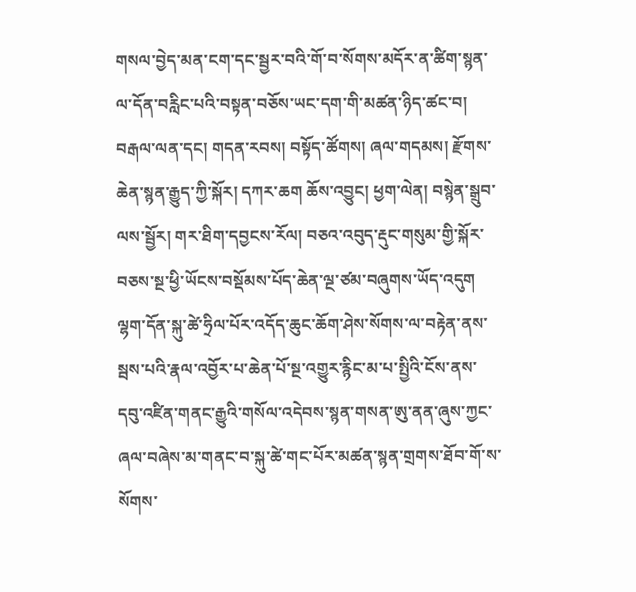གསལ་བྱེད་མན་ངག་དང་སྦྱར་བའི་གོ་བ་སོགས་མདོར་ན་ཚིག་སྙན་ལ་དོན་བརླིང་པའི་བསྟན་བཅོས་ཡང་དག་གི་མཚན་ཉིད་ཚང་བ། བརྒལ་ལན་དང། གདན་རབས། བསྟོད་ཚོགས། ཞལ་གདམས། རྫོགས་ཆེན་སྙན་རྒྱུད་ཀྱི་སྐོར། དཀར་ཆག ཆོས་འབྱུང། ཕྱག་ལེན། བསྙེན་སྒྲུབ་ལས་སྦྱོར། གར་ཐིག་དབྱངས་རོལ། བཅའ་འབུད་རྡུང་གསུམ་གྱི་སྐོར་བཅས་སྔ་ཕྱི་ཡོངས་བསྡོམས་པོད་ཆེན་ལྔ་ཙམ་བཞུགས་ཡོད་འདུག
ལྷག་དོན་སྐུ་ཚེ་ཧྲིལ་པོར་འདོད་ཆུང་ཆོག་ཤེས་སོགས་ལ་བརྟེན་ནས་སྦས་པའི་རྣལ་འབྱོར་པ་ཆེན་པོ་སྔ་འགྱུར་རྙིང་མ་པ་སྤྱིའི་ངོས་ནས་དབུ་འཛིན་གནང་རྒྱུའི་གསོལ་འདེབས་སྙན་གསན་ཨུ་ནན་ཞུས་ཀྱང་ཞལ་བཞེས་མ་གནང་བ་སྐུ་ཚེ་གང་པོར་མཚན་སྙན་གྲགས་ཐོབ་གོ་ས་སོགས་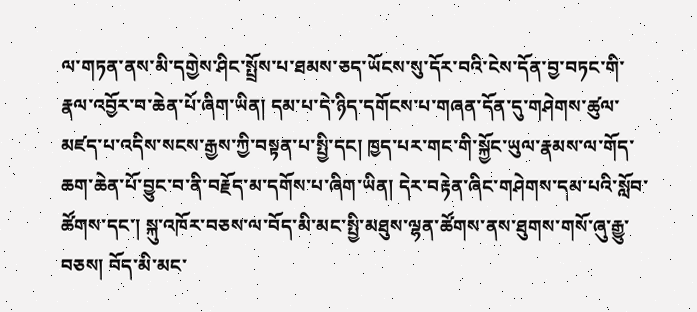ལ་གཏན་ནས་མི་དགྱེས་ཤིང་སྤྲོས་པ་ཐམས་ཅད་ཡོངས་སུ་དོར་བའི་ངེས་དོན་བྱ་བཏང་གི་རྣལ་འབྱོར་བ་ཆེན་པོ་ཞིག་ཡིན། དམ་པ་དེ་ཉིད་དགོངས་པ་གཞན་དོན་དུ་གཤེགས་ཚུལ་མཛད་པ་འདིས་སངས་རྒྱས་ཀྱི་བསྟན་པ་སྤྱི་དང། ཁྱད་པར་གང་གི་སྐྱོང་ཡུལ་རྣམས་ལ་གོད་ཆག་ཆེན་པོ་བྱུང་བ་ནི་བརྗོད་མ་དགོས་པ་ཞིག་ཡིན། དེར་བརྟེན་ཞིང་གཤེགས་དམ་པའི་སློབ་ཚོགས་དང་། སྐུ་འཁོར་བཅས་ལ་བོད་མི་མང་སྤྱི་མཐུས་ལྷན་ཚོགས་ནས་ཐུགས་གསོ་ཞུ་རྒྱུ་བཅས། བོད་མི་མང་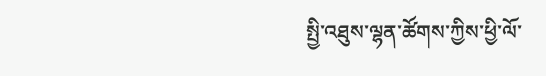སྤྱི་འཐུས་ལྷན་ཚོགས་ཀྱིས་ཕྱི་ལོ་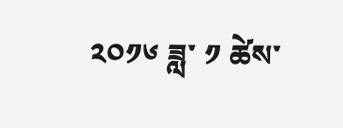༢༠༡༦ ཟླ་ ༡ ཚེས་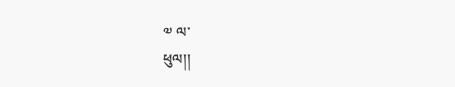༧ ལ་
ཕུལ།།